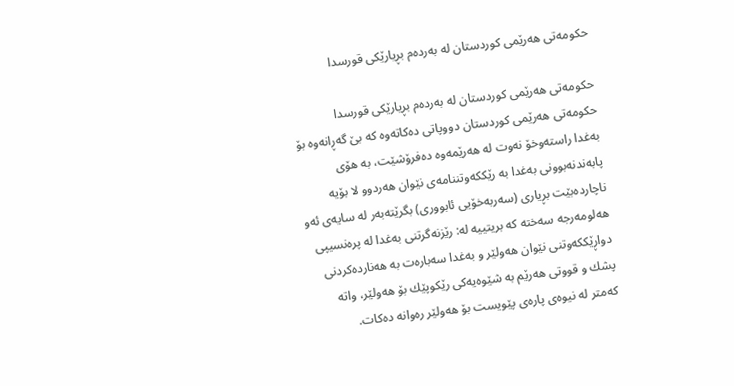حكومەتی هەرێمی كوردستان لە بەردەم بڕیارێكی قورسدا

حكومەتی هەرێمی كوردستان لە بەردەم بڕیارێكی قورسدا
حكومەتی هەرێمی كوردستان دووپاتی دەكاتەوە كە بێ گەڕانەوە بۆ بەغدا راستەوخۆ نەوت لە هەرێمەوە دەفرۆشێت، بە هۆی پابەندنەبوونی بەغدا بە رێككەوتننامەی نێوان هەردوو لا بۆیە ناچاردەبێت بڕیاری (سەربەخۆیی ئابووری) بگرێتەبەر لە سایەی ئەو هەلومەرجە سەختە كە بریتییە لە: رێزنەگرتنی بەغدا لە پرەنسیپی دواڕێككەوتنی نێوان هەولێر و بەغدا سەبارەت بە هەناردەكردنی پشك و قووتی هەرێم بە شێوەیەكی رێكوپێك بۆ هەولێر، واتە كەمتر لە نیوەی پارەی پێویست بۆ هەولێر رەوانە دەكات.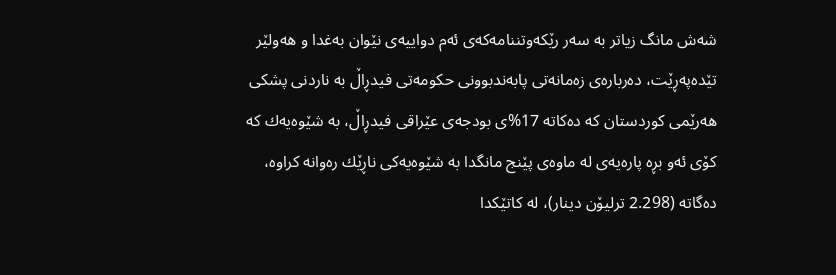شەش مانگ زیاتر بە سەر رێكەوتننامەكەی ئەم دواییەی نێوان بەغدا و هەولێر تێدەپەڕێت، دەربارەی زەمانەتی پابەندبوونی حكومەتی فیدڕاڵ بە ناردنی پشكی هەرێمی كوردستان كە دەكاتە 17%ی بودجەی عێراقی فیدڕاڵ، بە شێوەیەك كە كۆی ئەو بڕە پارەیەی لە ماوەی پێنج مانگدا بە شێوەیەكی ناڕێك رەوانە كراوە، دەگاتە (2.298 ترلیۆن دینار)، لە كاتێكدا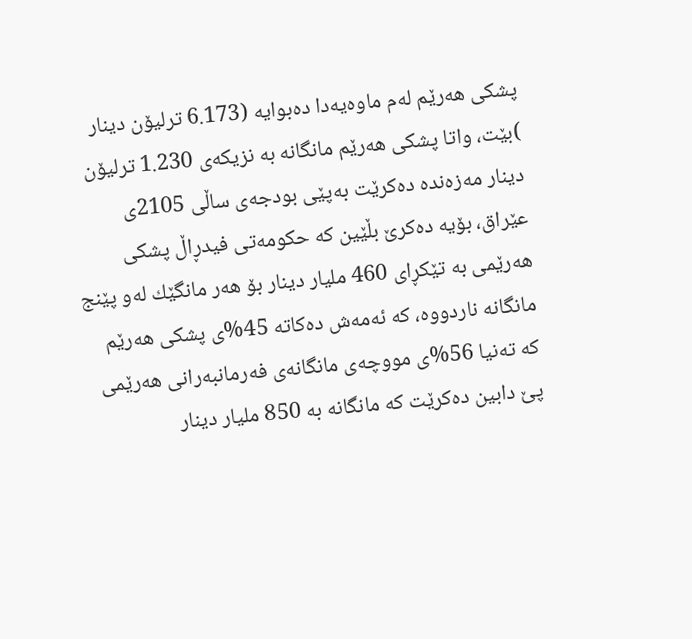پشكی هەرێم لەم ماوەیەدا دەبوایە (6.173 ترلیۆن دینار )بێت، واتا پشكی هەرێم مانگانە بە نزیكەی 1.230 ترلیۆن دینار مەزەندە دەكرێت بەپێی بودجەی ساڵی 2105ی عێراق، بۆیە دەكرێ بڵێین كە حكومەتی فیدڕاڵ پشكی هەرێمی بە تێكڕای 460 ملیار دینار بۆ هەر مانگێك لەو پێنج مانگانە ناردووە، كە ئەمەش دەكاتە 45%ی پشكی هەرێم كە تەنیا 56%ی مووچەی مانگانەی فەرمانبەرانی هەرێمی پێ دابین دەكرێت كە مانگانە بە 850 ملیار دینار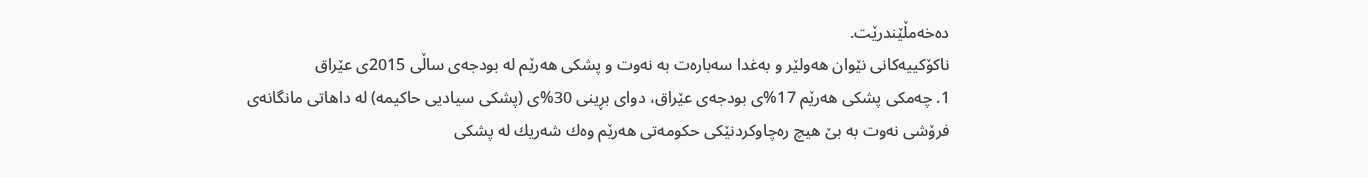دەخەمڵێندرێت.
ناكۆكییەكانی نێوان هەولێر و بەغدا سەبارەت بە نەوت و پشكی هەرێم لە بودجەی ساڵی 2015ی عێراق
1. چەمكی پشكی هەرێم 17%ی بودجەی عێراق، دوای بڕینی 30%ی (پشكی سیادیی حاكیمە) لە داهاتی مانگانەی فرۆشی نەوت بە بێ هیچ رەچاوكردنێكی حكومەتی هەرێم وەك شەریك لە پشكی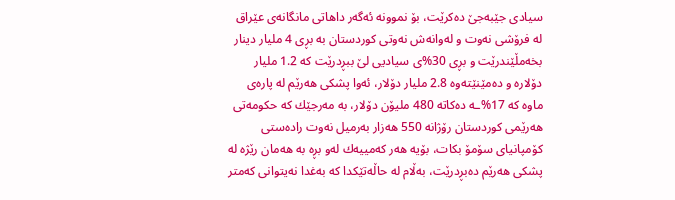سیادی جێبەجێ دەكرێت، بۆ نموونە ئەگەر داهاتی مانگانەی عێراق لە فرۆشی نەوت و لەوانەش نەوتی كوردستان بە بڕی 4 ملیار دینار بخەمڵێندرێت و بڕی 30%ی سیادیی لێ ببڕدرێت كە 1.2 ملیار دۆلارە و دەمێنێتەوە 2.8 ملیار دۆلار، ئەوا پشكی هەرێم لە پارەی ماوە كە 17%ـە دەكاتە 480 ملیۆن دۆلار، بە مەرجێك كە حكومەتی هەرێمی كوردستان رۆژانە 550 هەزار بەرمیل نەوت رادەستی كۆمپانیای سۆمۆ بكات، بۆیە هەر كەمییەك لەو بڕە بە هەمان رێژە لە پشكی هەرێم دەبڕدرێت، بەڵام لە حاڵەتێكدا كە بەغدا نەیتوانی كەمتر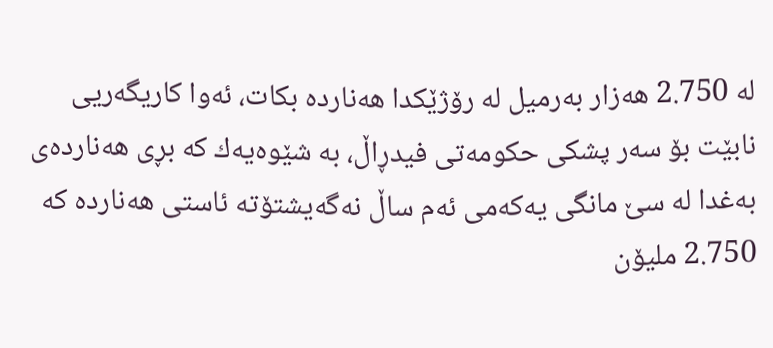لە 2.750 هەزار بەرمیل لە رۆژێكدا هەناردە بكات، ئەوا كاریگەریی نابێت بۆ سەر پشكی حكومەتی فیدڕاڵ، بە شێوەیەك كە بڕی هەناردەی بەغدا لە سێ مانگی یەكەمی ئەم ساڵ نەگەیشتۆتە ئاستی هەناردە كە 2.750 ملیۆن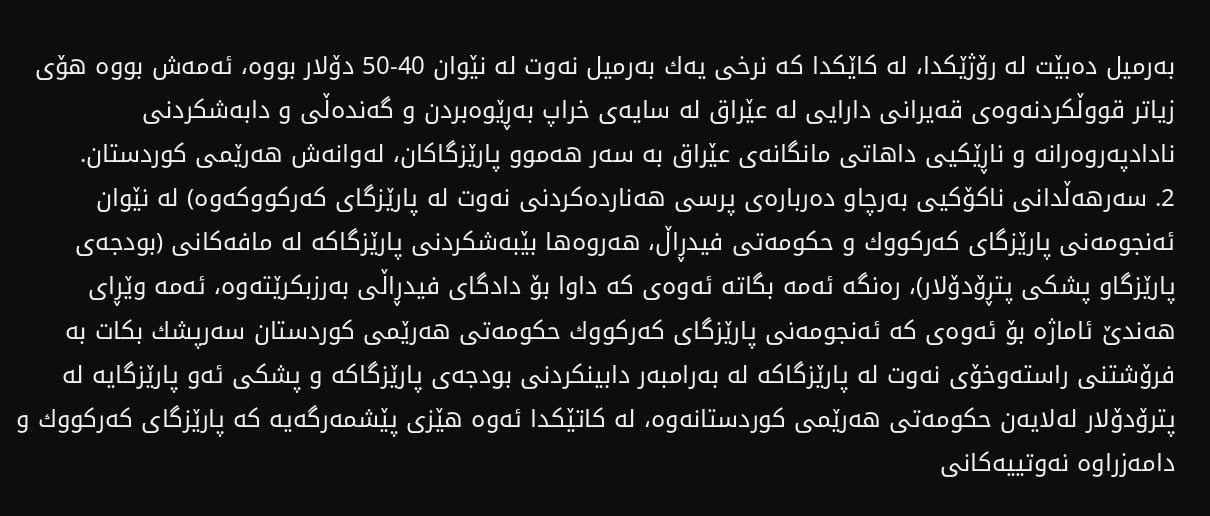بەرمیل دەبێت لە رۆژێكدا، لە كاێكدا كە نرخی یەك بەرمیل نەوت لە نێوان 40-50 دۆلار بووە، ئەمەش بووە هۆی زیاتر قووڵكردنەوەی قەیرانی دارایی لە عێراق لە سایەی خراپ بەڕێوەبردن و گەندەڵی و دابەشكردنی نادادپەروەرانە و ناڕێكیی داهاتی مانگانەی عێراق بە سەر هەموو پارێزگاكان، لەوانەش هەرێمی كوردستان.
2. سەرهەڵدانی ناكۆكیی بەرچاو دەربارەی پرسی هەناردەكردنی نەوت لە پارێزگای كەركووكەوە) لە نێوان ئەنجومەنی پارێزگای كەركووك و حكومەتی فیدڕاڵ، هەروەها بێبەشكردنی پارێزگاكە لە مافەكانی (بودجەی پارێزگاو پشكی پتڕۆدۆلار)، رەنگە ئەمە بگاتە ئەوەی كە داوا بۆ دادگای فیدڕاڵی بەرزبكرێتەوە، ئەمە وێڕای هەندێ ئاماژە بۆ ئەوەی كە ئەنجومەنی پارێزگای كەركووك حكومەتی هەرێمی كوردستان سەرپشك بكات بە فرۆشتنی راستەوخۆی نەوت لە پارێزگاكە لە بەرامبەر دابینكردنی بودجەی پارێزگاكە و پشكی ئەو پارێزگایە لە پترۆدۆلار لەلایەن حكومەتی هەرێمی كوردستانەوە، لە كاتێكدا ئەوە هێزی پێشمەرگەیە كە پارێزگای كەركووك و دامەزراوە نەوتییەكانی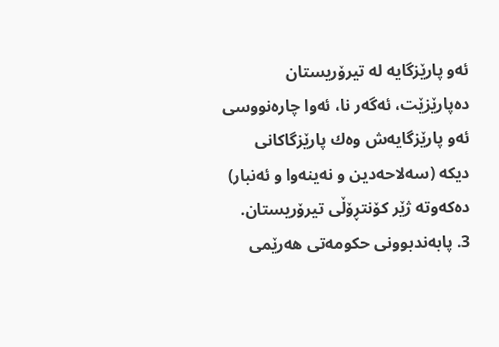ئەو پارێزگایە لە تیرۆریستان دەپارێزێت، ئەگەر نا، ئەوا چارەنووسی ئەو پارێزگایەش وەك پارێزگاكانی دیكە (سەلاحەدین و نەینەوا و ئەنبار) دەكەوتە ژێر كۆنتڕۆڵی تیرۆریستان.
3. پابەندبوونی حكومەتی هەرێمی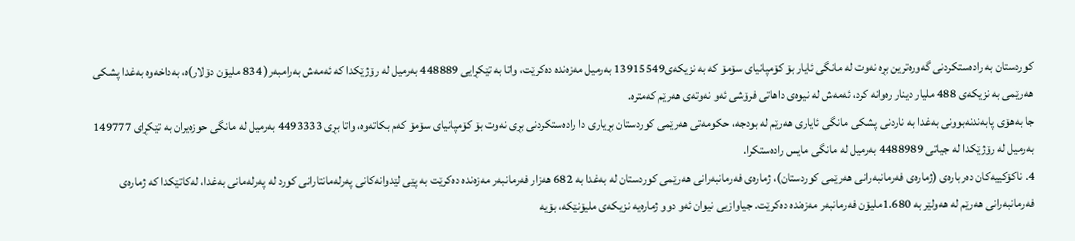كوردستان بە رادەستكردنی گەورەترین بڕە نەوت لە مانگی ئایار بۆ كۆمپانیای سۆمۆ كە بە نزیكەی13915549 بەرمیل مەزەندە دەكرێت، واتا بە تێكڕایی 448889 بەرمیل لە رۆژێكدا كە ئەمەش بەرامبەر( 834 ملیۆن دۆلار)ە، بەداخەوە بەغدا پشكی هەرێمی بە نزیكەی 488 ملیار دینار رەوانە كرد، ئەمەش لە نیوەی داهاتی فرۆشی ئەو نەوتەی هەرێم كەمترە.
جا بەهۆی پابەندنەبوونی بەغدا بە ناردنی پشكی مانگی ئایاری هەرێم لە بودجە، حكومەتی هەرێمی كوردستان بڕیاری دا رادەستكردنی بڕی نەوت بۆ كۆمپانیای سۆمۆ كەم بكاتەوە، واتا بڕی 4493333 بەرمیل لە مانگی حوزەیران بە تێكڕای 149777 بەرمیل لە رۆژێكدا لە جیاتی 4488989 بەرمیل لە مانگی مایس رادەستكرا.
4. ناكۆكییەكان دەربارەی (ژمارەی فەرمانبەرانی هەرێمی كوردستان)، ژمارەی فەرمانبەرانی هەرێمی كوردستان لە بەغدا بە 682 هەزار فەرمانبەر مەزەندە دەكرێت بە پێی لێدوانەكانی پەرلەمانتارانی كورد لە پەرلەمانی بەغدا، لەكاتێكدا كە ژمارەی فەرمانبەرانی هەرێم لە هەولێر بە 1.680ملیۆن فەرمانبەر مەزەندە دەكرێت. جیاوازیی نیوان ئەو دوو ژمارەیە نزیكەی ملیۆنێكە، بۆیە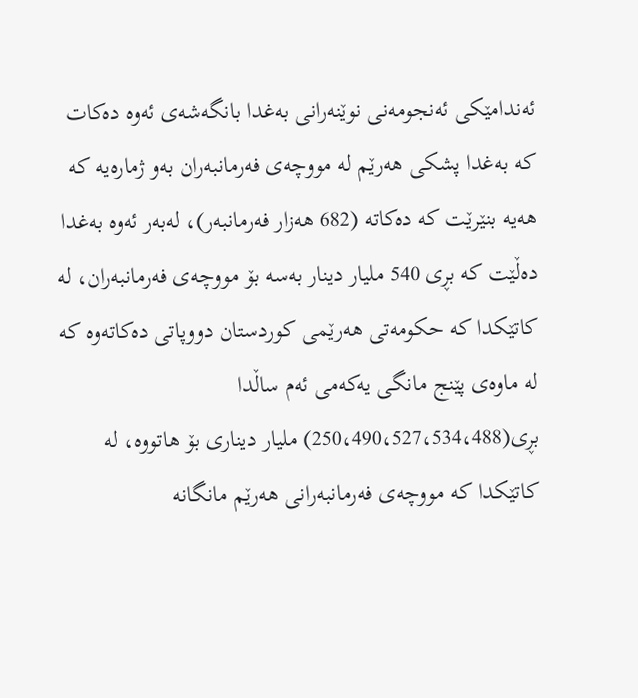ئەندامێكی ئەنجومەنی نوێنەرانی بەغدا بانگەشەی ئەوە دەكات كە بەغدا پشكی هەرێم لە مووچەی فەرمانبەران بەو ژمارەیە كە هەیە بنێرێت كە دەكاتە (682 هەزار فەرمانبەر)، لەبەر ئەوە بەغدا دەڵێت كە بڕی 540 ملیار دینار بەسە بۆ مووچەی فەرمانبەران، لە كاتێكدا كە حكومەتی هەرێمی كوردستان دووپاتی دەكاتەوە كە لە ماوەی پێنج مانگی یەكەمی ئەم ساڵدا بڕی(250،490،527،534،488) ملیار دیناری بۆ هاتووە، لە كاتێكدا كە مووچەی فەرمانبەرانی هەرێم مانگانە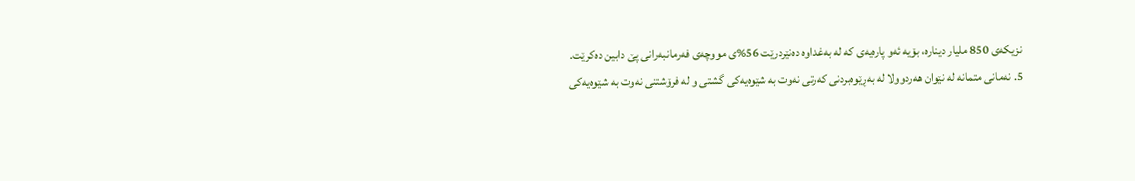نزیكەی 850 ملیار دینارە، بۆیە ئەو پارەیەی كە لە بەغداوە دەنێردرێت 56%ی مووچەی فەرمانبەرانی پێ دابین دەكرێت.
5. نەمانی متمانە لە نێوان هەردوولا لە بەڕێوەبردنی كەرتی نەوت بە شێوەیەكی گشتی و لە فرۆشتنی نەوت بە شێوەیەكی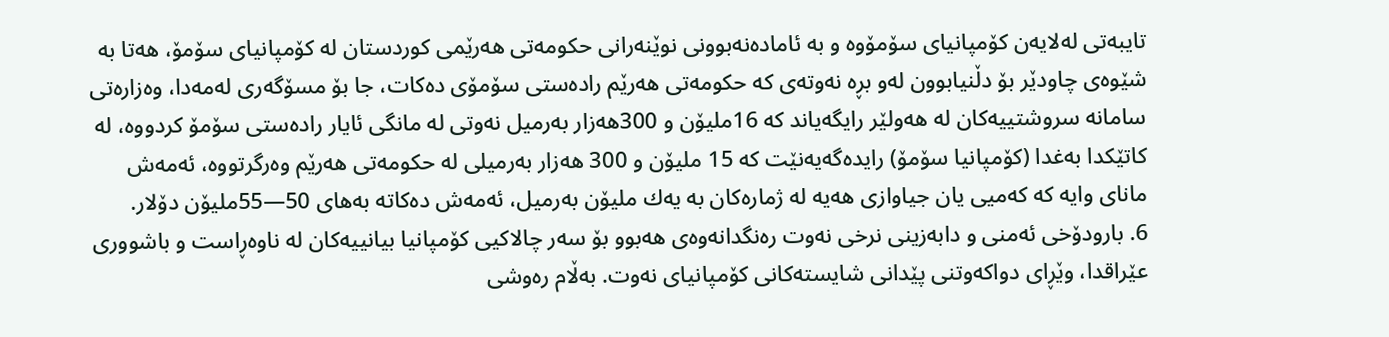تایبەتی لەلایەن كۆمپانیای سۆمۆوە و بە ئامادەنەبوونی نوێنەرانی حكومەتی هەرێمی كوردستان لە كۆمپانیای سۆمۆ، هەتا بە شێوەی چاودێر بۆ دڵنیابوون لەو بڕە نەوتەی كە حكومەتی هەرێم رادەستی سۆمۆی دەكات، جا بۆ مسۆگەری لەمەدا، وەزارەتی سامانە سروشتییەكان لە هەولێر رایگەیاند كە 16ملیۆن و 300هەزار بەرمیل نەوتی لە مانگی ئایار رادەستی سۆمۆ كردووە، لە كاتێكدا بەغدا (كۆمپانیا سۆمۆ) رایدەگەیەنێت كە 15 ملیۆن و 300 هەزار بەرمیلی لە حكومەتی هەرێم وەرگرتووە، ئەمەش مانای وایە كە كەمیی یان جیاوازی هەیە لە ژمارەكان بە یەك ملیۆن بەرمیل، ئەمەش دەكاتە بەهای 50—55ملیۆن دۆلار.
6. بارودۆخی ئەمنی و دابەزینی نرخی نەوت رەنگدانەوەی هەبوو بۆ سەر چالاكیی كۆمپانیا بیانییەكان لە ناوەڕاست و باشووری عێراقدا، وێڕای دواكەوتنی پێدانی شایستەكانی كۆمپانیای نەوت. بەڵام رەوشی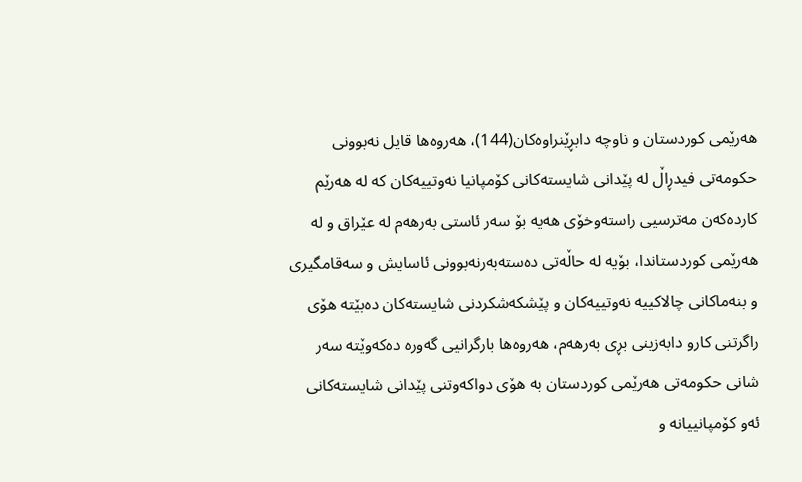هەرێمی كوردستان و ناوچە دابڕێنراوەكان(144)، هەروەها قایل نەبوونی حكومەتی فیدڕاڵ لە پێدانی شایستەكانی كۆمپانیا نەوتییەكان كە لە هەرێم كاردەكەن مەترسیی راستەوخۆی هەیە بۆ سەر ئاستی بەرهەم لە عێراق و لە هەرێمی كوردستاندا، بۆیە لە حاڵەتی دەستەبەرنەبوونی ئاسایش و سەقامگیری و بنەماكانی چالاكییە نەوتییەكان و پێشكەشكردنی شایستەكان دەبێتە هۆی راگرتنی كارو دابەزینی بڕی بەرهەم، هەروەها بارگرانیی گەورە دەكەوێتە سەر شانی حكومەتی هەرێمی كوردستان بە هۆی دواكەوتنی پێدانی شایستەكانی ئەو كۆمپانییانە و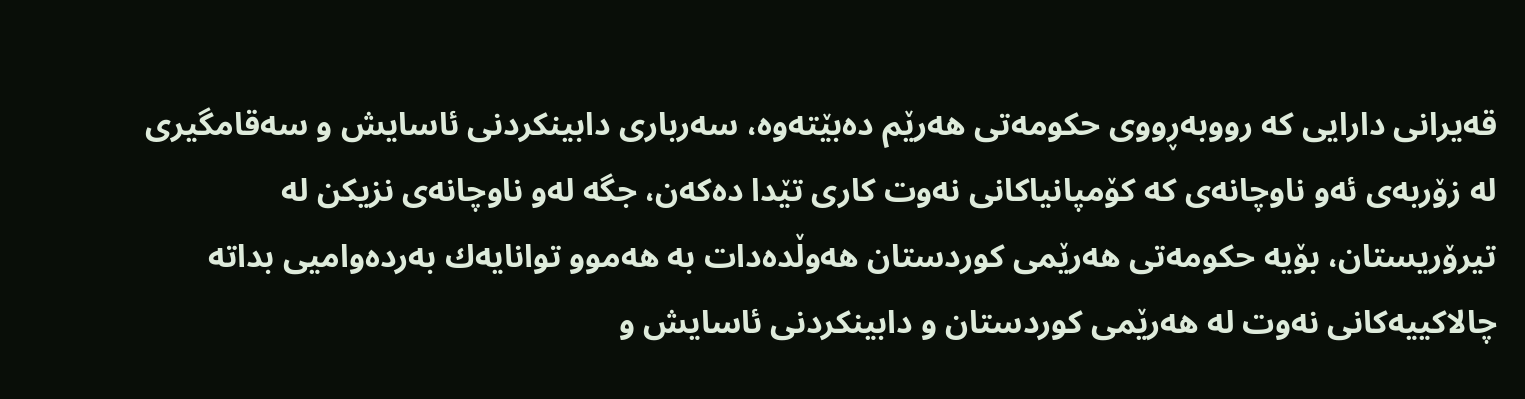قەیرانی دارایی كە رووبەڕووی حكومەتی هەرێم دەبێتەوە، سەرباری دابینكردنی ئاسایش و سەقامگیری لە زۆربەی ئەو ناوچانەی كە كۆمپانیاكانی نەوت كاری تێدا دەكەن، جگە لەو ناوچانەی نزیكن لە تیرۆریستان، بۆیە حكومەتی هەرێمی كوردستان هەوڵدەدات بە هەموو توانایەك بەردەوامیی بداتە چالاكییەكانی نەوت لە هەرێمی كوردستان و دابینكردنی ئاسایش و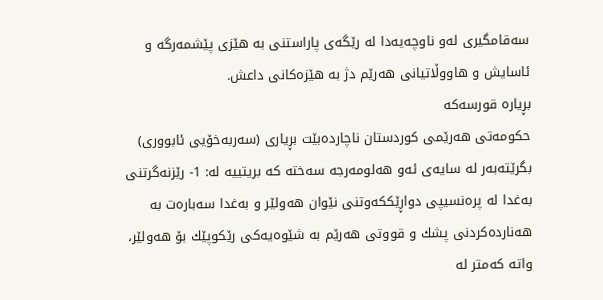سەقامگیری لەو ناوچەیەدا لە رێگەی پاراستنی بە هێزی پێشمەرگە و ئاسایش و هاووڵاتیانی هەرێم دژ بە هێزەكانی داعش.
بڕیارە قورسەكە
حكومەتی هەرێمی كوردستان ناچاردەبێت بڕیاری (سەربەخۆیی ئابووری) بگرێتەبەر لە سایەی ئەو هەلومەرجە سەختە كە بریتییە لە: 1- رێزنەگرتنی بەغدا لە پرەنسیپی دواڕێككەوتنی نێوان هەولێر و بەغدا سەبارەت بە هەناردەكردنی پشك و قووتی هەرێم بە شێوەیەكی رێكوپێك بۆ هەولێر، واتە كەمتر لە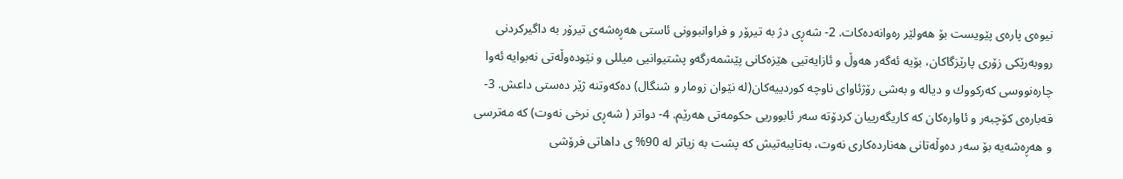نیوەی پارەی پێویست بۆ هەولێر رەوانەدەكات. 2- شەڕی دژ بە تیرۆر و فراوانبوونی ئاستی هەڕەشەی تیرۆر بە داگیركردنی رووبەرێكی زۆری پارێزگاكان، بۆیە ئەگەر هەوڵ و ئازایەتیی هێزەكانی پێشمەرگەو پشتیوانیی میللی و نێودەوڵەتی نەبوایە ئەوا چارەنووسی كەركووك و دیالە و بەشی رۆژئاوای ناوچە كوردییەكان(لە نێوان زومار و شنگال) دەكەوتنە ژێر دەستی داعش. 3- قەبارەی كۆچبەر و ئاوارەكان كە كاریگەرییان كردۆتە سەر ئابووریی حكومەتی هەرێم. 4- دواتر ( شەڕی نرخی نەوت) كە مەترسی و هەڕەشەیە بۆ سەر دەوڵەتانی هەناردەكاری نەوت، بەتایبەتیش كە پشت بە زیاتر لە 90% ی داهاتی فرۆشی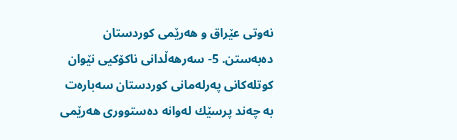نەوتی عێراق و هەرێمی كوردستان دەبەستن. 5- سەرهەڵدانی ناكۆكیی نێوان كوتلەكانی پەرلەمانی كوردستان سەبارەت بە چەند پرسێك لەوانە دەستووری هەرێمی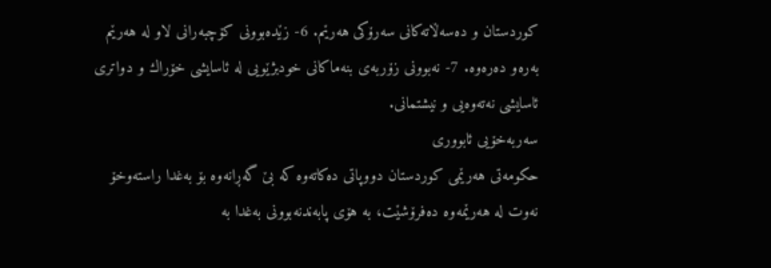كوردستان و دەسەڵاتەكانی سەرۆكی هەرێم. 6- زێدەبوونی كۆچبەرانی لاو لە هەرێم بەرەو دەرەوە. 7- نەبوونی زۆربەی بنەماكانی خودبژێویی لە ئاسایشی خۆراك و دواتری ئاسایشی نەتەوەیی و نیشتمانی.
سەربەخۆیی ئابووری
حكومەتی هەرێمی كوردستان دووپاتی دەكاتەوە كە بێ گەڕانەوە بۆ بەغدا راستەوخۆ نەوت لە هەرێمەوە دەفرۆشێت، بە هۆی پابەندنەبوونی بەغدا بە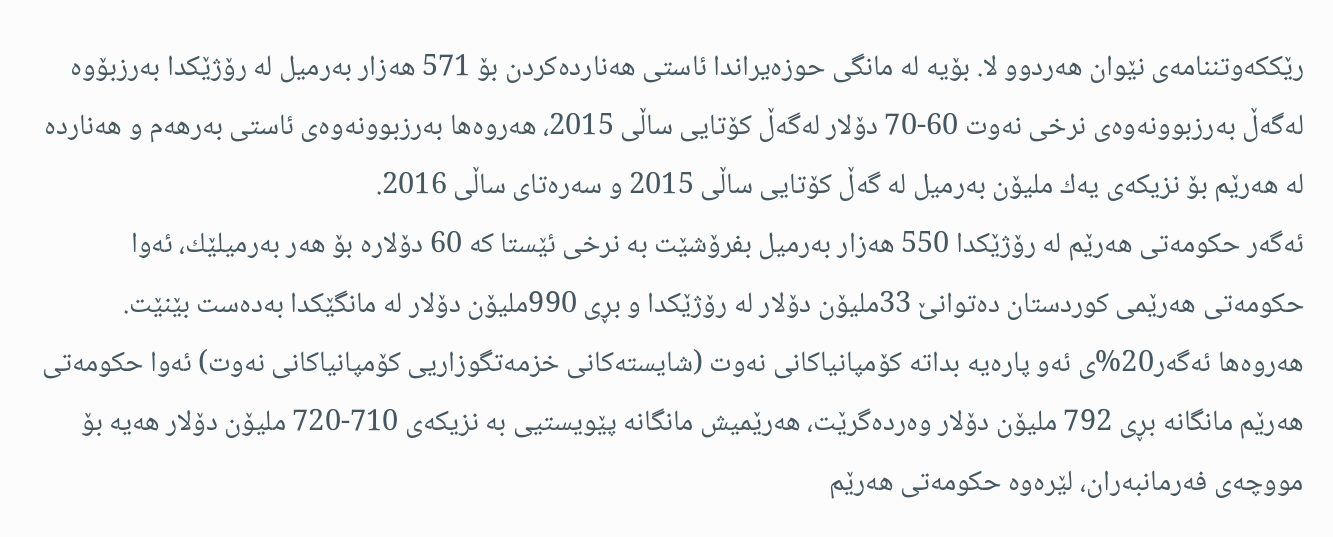رێككەوتننامەی نێوان هەردوو لا. بۆیە لە مانگی حوزەیراندا ئاستی هەناردەكردن بۆ 571 هەزار بەرمیل لە رۆژێكدا بەرزبۆوە لەگەڵ بەرزبوونەوەی نرخی نەوت 60-70 دۆلار لەگەڵ كۆتایی ساڵی 2015، هەروەها بەرزبوونەوەی ئاستی بەرهەم و هەناردە لە هەرێم بۆ نزیكەی یەك ملیۆن بەرمیل لە گەڵ كۆتایی ساڵی 2015 و سەرەتای ساڵی 2016.
ئەگەر حكومەتی هەرێم لە رۆژێكدا 550 هەزار بەرمیل بفرۆشێت بە نرخی ئێستا كە 60 دۆلارە بۆ هەر بەرمیلێك، ئەوا حكومەتی هەرێمی كوردستان دەتوانێ 33ملیۆن دۆلار لە رۆژێكدا و بڕی 990ملیۆن دۆلار لە مانگێكدا بەدەست بێنێت. هەروەها ئەگەر20%ی ئەو پارەیە بداتە كۆمپانیاكانی نەوت (شایستەكانی خزمەتگوزاریی كۆمپانیاكانی نەوت) ئەوا حكومەتی هەرێم مانگانە بڕی 792 ملیۆن دۆلار وەردەگرێت، هەرێمیش مانگانە پێویستیی بە نزیكەی 710-720 ملیۆن دۆلار هەیە بۆ مووچەی فەرمانبەران، لێرەوە حكومەتی هەرێم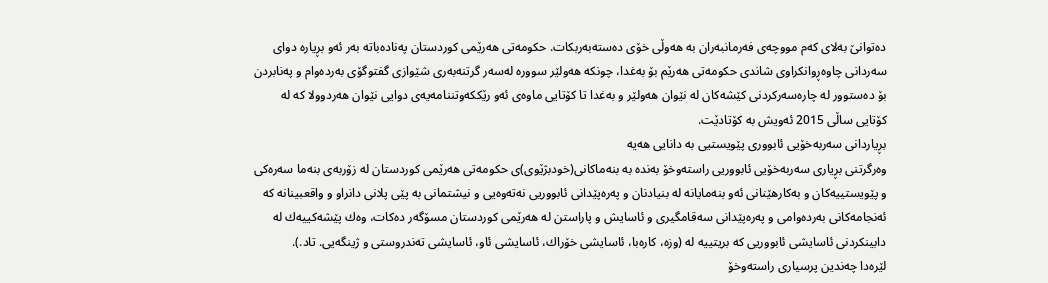دەتوانێ بەلای كەم مووچەی فەرمانبەران بە هەوڵی خۆی دەستەبەربكات. حكومەتی هەرێمی كوردستان پەنادەباتە بەر ئەو بڕیارە دوای سەردانی چاوەڕوانكراوی شاندی حكومەتی هەرێم بۆ بەغدا، چونكە هەولێر سوورە لەسەر گرتنەبەری شێوازی گفتوگۆی بەردەوام و پەنابردن بۆ دەستوور لە چارەسەركردنی كێشەكان لە نێوان هەولێر و بەغدا تا كۆتایی ماوەی ئەو رێككەوتننامەیەی دوایی نێوان هەردوولا كە لە كۆتایی ساڵی 2015 ئەویش بە كۆتادێت.
بڕیاردانی سەربەخۆیی ئابووری پێویستیی بە دانایی هەیە
وەرگرتنی بڕیاری سەربەخۆیی ئابووریی راستەوخۆ بەندە بە بنەماكانی(خودبژێوی)ی حكومەتی هەرێمی كوردستان لە زۆربەی بنەما سەرەكی و پێویستییەكان و بەكارهێنانی ئەو بنەمایانە لە بنیادنان و پەرەپێدانی ئابووریی نەتەوەیی و نیشتمانی بە پێی پلانی دانراو و واقعبینانە كە ئەنجامەكانی بەردەوامی و پەرەپێدانی سەقامگیری و ئاسایش و پاراستن لە هەرێمی كوردستان مسۆگەر دەكات، وەك پێشەكییەك لە دابینكردنی ئاسایشی ئابووریی كە بریتییە لە (وزە، كارەبا، ئاسایشی خۆراك، ئاسایشی ئاو، ئاسایشی تەندروستی و ژینگەیی. تاد.).
لێرەدا چەندین پرسیاری راستەوخۆ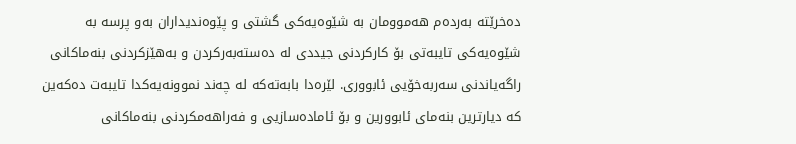دەخرێتە بەردەم هەموومان بە شێوەیەكی گشتی و پێوەندیداران بەو پرسە بە شێوەیەكی تایبەتی بۆ كاركردنی جیددی لە دەستەبەركردن و بەهێزكردنی بنەماكانی راگەیاندنی سەربەخۆیی ئابووری. لێرەدا بابەتەكە لە چەند نموونەیەكدا تایبەت دەكەین كە دیارترین بنەمای ئابوورین و بۆ ئامادەسازیی و فەراهەمكردنی بنەماكانی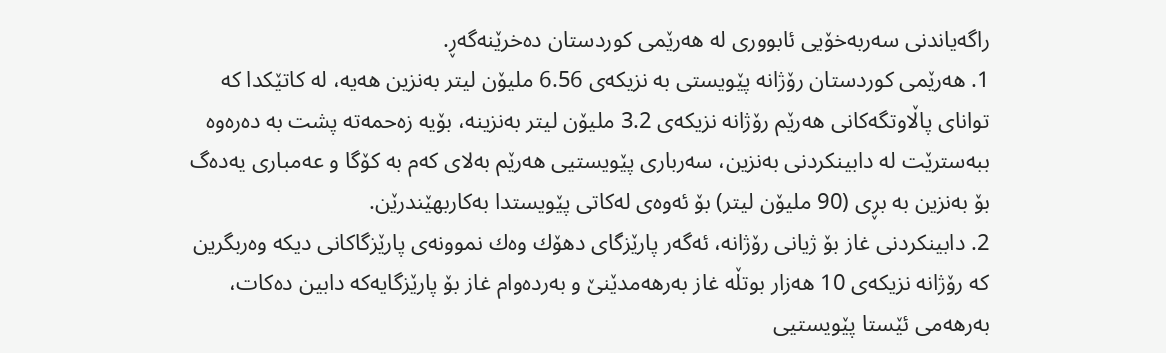راگەیاندنی سەربەخۆیی ئابووری لە هەرێمی كوردستان دەخرێنەگەڕ.
1. هەرێمی كوردستان رۆژانە پێویستی بە نزیكەی 6.56 ملیۆن لیتر بەنزین هەیە، لە كاتێكدا كە توانای پاڵاوتگەكانی هەرێم رۆژانە نزیكەی 3.2 ملیۆن لیتر بەنزینە، بۆیە زەحمەتە پشت بە دەرەوە ببەسترێت لە دابینكردنی بەنزین، سەرباری پێویستیی هەرێم بەلای كەم بە كۆگا و عەمباری یەدەگ بۆ بەنزین بە بڕی (90 ملیۆن لیتر) بۆ ئەوەی لەكاتی پێویستدا بەكاربهێندرێن.
2. دابینكردنی غاز بۆ ژیانی رۆژانە، ئەگەر پارێزگای دهۆك وەك نموونەی پارێزگاكانی دیكە وەربگرین كە رۆژانە نزیكەی 10 هەزار بوتڵە غاز بەرهەمدێنێ و بەردەوام غاز بۆ پارێزگایەكە دابین دەكات، بەرهەمی ئێستا پێویستیی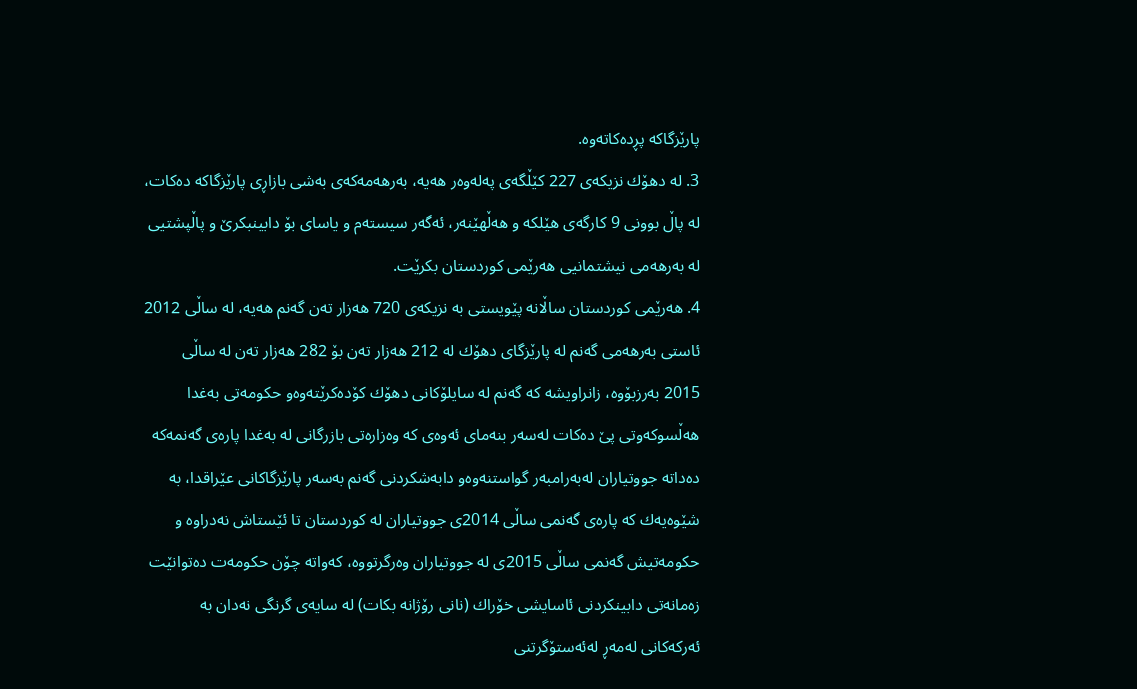پارێزگاكە پڕدەكاتەوە.
3. لە دهۆك نزیكەی 227 كێڵگەی پەلەوەر هەیە، بەرهەمەكەی بەشی بازاڕی پارێزگاكە دەكات، لە پاڵ بوونی 9 كارگەی هێلكە و هەڵهێنەر، ئەگەر سیستەم و یاسای بۆ دابینبكرێ و پاڵپشتیی لە بەرهەمی نیشتمانیی هەرێمی كوردستان بكرێت.
4. هەرێمی كوردستان ساڵانە پێویستی بە نزیكەی 720 هەزار تەن گەنم هەیە، لە ساڵی 2012 ئاستی بەرهەمی گەنم لە پارێزگای دهۆك لە 212 هەزار تەن بۆ 282 هەزار تەن لە ساڵی 2015 بەرزبۆوە، زانراویشە كە گەنم لە سایلۆكانی دهۆك كۆدەكرێتەوەو حكومەتی بەغدا هەڵسوكەوتی پێ دەكات لەسەر بنەمای ئەوەی كە وەزارەتی بازرگانی لە بەغدا پارەی گەنمەكە دەداتە جووتیاران لەبەرامبەر گواستنەوەو دابەشكردنی گەنم بەسەر پارێزگاكانی عێراقدا، بە شێوەیەك كە پارەی گەنمی ساڵی 2014ی جووتیاران لە كوردستان تا ئێستاش نەدراوە و حكومەتیش گەنمی ساڵی 2015ی لە جووتیاران وەرگرتووە، كەواتە چۆن حكومەت دەتوانێت زەمانەتی دابینكردنی ئاسایشی خۆراك (نانی رۆژانە بكات) لە سایەی گرنگی نەدان بە ئەركەكانی لەمەڕ لەئەستۆگرتنی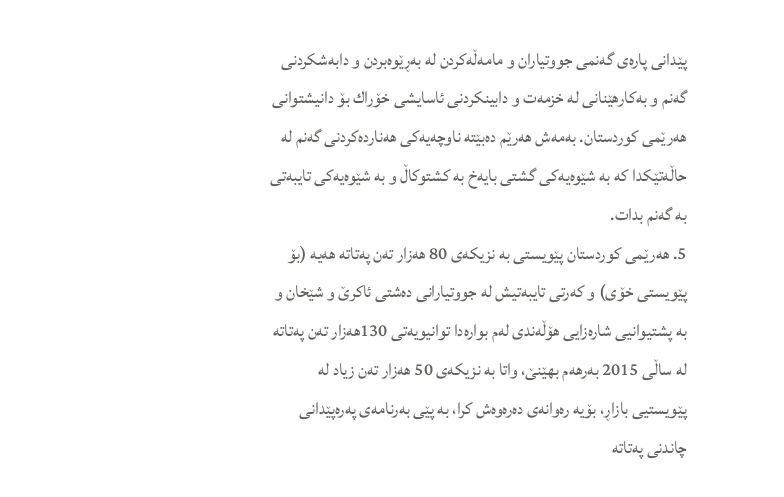پێدانی پارەی گەنمی جووتیاران و مامەڵەكردن لە بەڕێوەبردن و دابەشكردنی گەنم و بەكارهێنانی لە خزمەت و دابینكردنی ئاسایشی خۆراك بۆ دانیشتوانی هەرێمی كوردستان. بەمەش هەرێم دەبێتە ناوچەیەكی هەناردەكردنی گەنم لە حاڵەتێكدا كە بە شێوەیەكی گشتی بایەخ بە كشتوكاڵ و بە شێوەیەكی تایبەتی بە گەنم بدات.
5. هەرێمی كوردستان پێویستی بە نزیكەی 80 هەزار تەن پەتاتە هەیە (بۆ پێویستی خۆی) و كەرتی تایبەتیش لە جووتیارانی دەشتی ئاكرێ و شێخان و بە پشتیوانیی شارەزایی هۆڵەندی لەم بوارەدا توانیویەتی 130هەزار تەن پەتاتە لە ساڵی 2015 بەرهەم بهێنێ، واتا بە نزیكەی 50 هەزار تەن زیاد لە پێویستیی بازاڕ، بۆیە رەوانەی دەرەوەش كرا، بە پێی بەرنامەی پەرەپێدانی چاندنی پەتاتە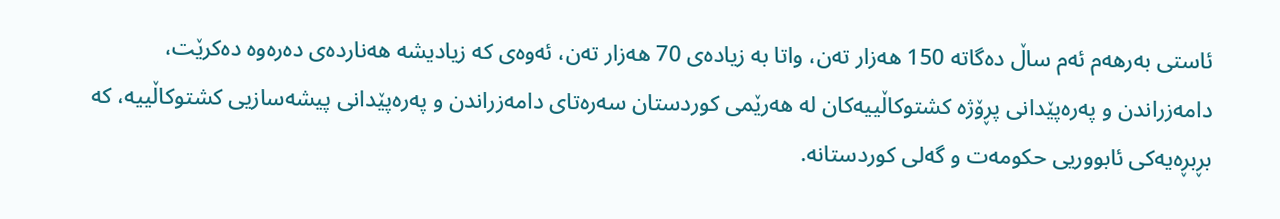ئاستی بەرهەم ئەم ساڵ دەگاتە 150 هەزار تەن، واتا بە زیادەی 70 هەزار تەن، ئەوەی كە زیادیشە هەناردەی دەرەوە دەكرێت، دامەزراندن و پەرەپێدانی پڕۆژە كشتوكاڵییەكان لە هەرێمی كوردستان سەرەتای دامەزراندن و پەرەپێدانی پیشەسازیی كشتوكاڵییە، كە بڕبڕەیەكی ئابووریی حكومەت و گەلی كوردستانە.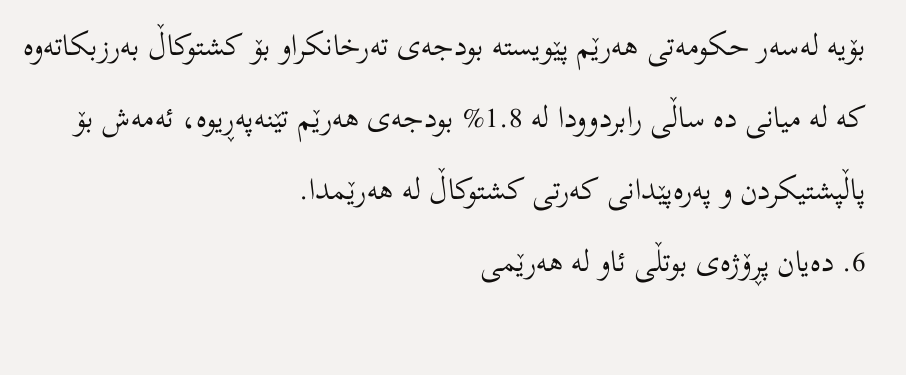بۆیە لەسەر حكومەتی هەرێم پێویستە بودجەی تەرخانكراو بۆ كشتوكاڵ بەرزبكاتەوە كە لە میانی دە ساڵی رابردوودا لە 1.8% بودجەی هەرێم تێنەپەڕیوە، ئەمەش بۆ پاڵپشتیكردن و پەرەپێدانی كەرتی كشتوكاڵ لە هەرێمدا.
6. دەیان پڕۆژەی بوتڵی ئاو لە هەرێمی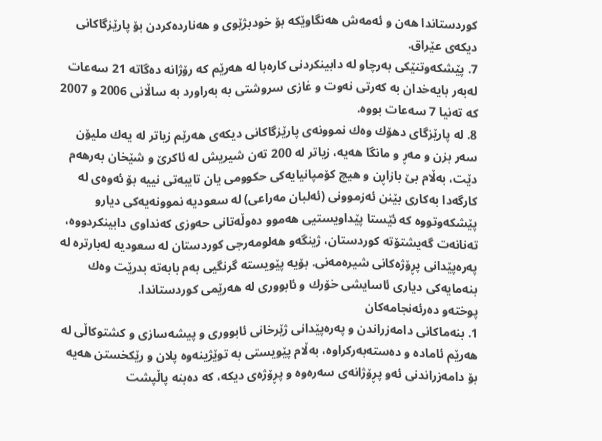كوردستاندا هەن و ئەمەش هەنگاوێكە بۆ خودبژێوی و هەناردەكردن بۆ پارێزگاكانی دیكەی عێراق.
7. پێشكەوتنێكی بەرچاو لە دابینكردنی كارەبا لە هەرێم كە رۆژانە دەگاتە 21 سەعات لەبەر بایەخدان بە كەرتی نەوت و غازی سروشتی بە بەراورد بە ساڵانی 2006 و 2007 كە تەنیا 7 سەعات بووە.
8. لە پارێزگای دهۆك وەك نموونەی پارێزگاكانی دیكەی هەرێم زیاتر لە یەك ملیۆن سەر بزن و مەڕ و مانگا هەیە، زیاتر لە 200 تەن شیریش لە ئاكرێ و شێخان بەرهەم دێت، بەڵام بێ بازاڕن و هیچ كۆمپانیایەكی حكوومی یان تایبەتی نییە بۆ ئەوەی لە كارگەدا بەكاری بێنن ئەزموونی (ئەلبان مەراعی) لە سعودیە نموونەیەكی دیارو پێشكەوتووە كە ئێستا پێداویستیی هەموو دەوڵەتانی حەوزی كەنداوی دابینكردووە، تەنانەت گەیشتۆتە كوردستان، ژینگەو هەلومەرجی كوردستان لە سعودیە لەبارترە لە پەرەپێدانی پڕۆژەكانی شیرەمەنی. بۆیە پێویستە گرنگیی بەم بابەتە بدرێت وەك بنەمایەكی دیاری ئاسایشی خۆرك و ئابووری لە هەرێمی كوردستاندا.
پوختەو دەرئەنجامەكان
1. بنەماكانی دامەزراندن و پەرەپێدانی ژێرخانی ئابووری و پیشەسازی و كشتوكاڵی لە هەرێم ئامادە و دەستەبەركراوە، بەڵام پێویستی بە توێژینەوە پلان و رێكخستن هەیە بۆ دامەزراندنی ئەو پڕۆژانەی سەرەوە و پڕۆژەی دیكە، كە دەبنە پاڵپشت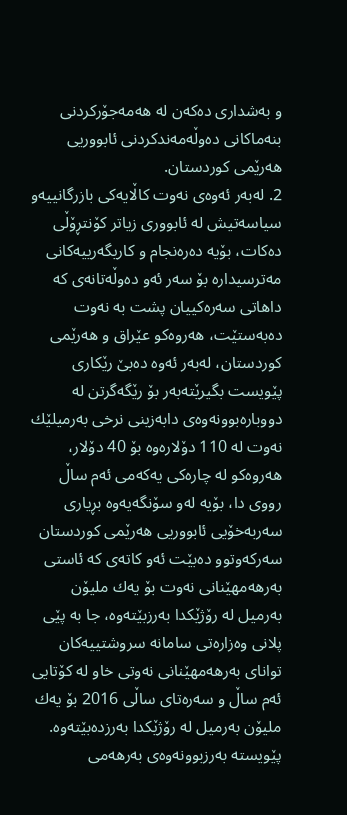و بەشداری دەكەن لە هەمەجۆركردنی بنەماكانی دەوڵەمەندكردنی ئابووریی هەرێمی كوردستان.
2. لەبەر ئەوەی نەوت كاڵایەكی بازرگانییەو سیاسەتیش لە ئابووری زیاتر كۆنتڕۆڵی دەكات، بۆیە دەرەنجام و كاریگەرییەكانی مەترسیدارە بۆ سەر ئەو دەوڵەتانەی كە داهاتی سەرەكییان پشت بە نەوت دەبەستێت، هەروەكو عێراق و هەرێمی كوردستان، لەبەر ئەوە دەبێ رێكاری پێویست بگیرێتەبەر بۆ رێگەگرتن لە دووبارەبوونەوەی دابەزینی نرخی بەرمیلێك نەوت لە 110 دۆلارەوە بۆ 40 دۆلار، هەروەكو لە چارەكی یەكەمی ئەم ساڵ رووی دا، بۆیە لەو سۆنگەیەوە بڕیاری سەربەخۆیی ئابووریی هەرێمی كوردستان سەركەوتوو دەبێت ئەو كاتەی كە ئاستی بەرهەمهێنانی نەوت بۆ یەك ملیۆن بەرمیل لە رۆژێكدا بەرزبێتەوە، جا بە پێی پلانی وەزارەتی سامانە سروشتییەكان توانای بەرهەمهێنانی نەوتی خاو لە كۆتایی ئەم ساڵ و سەرەتای ساڵی 2016 بۆ یەك ملیۆن بەرمیل لە رۆژێكدا بەرزدەبێتەوە. پێویستە بەرزبوونەوەی بەرهەمی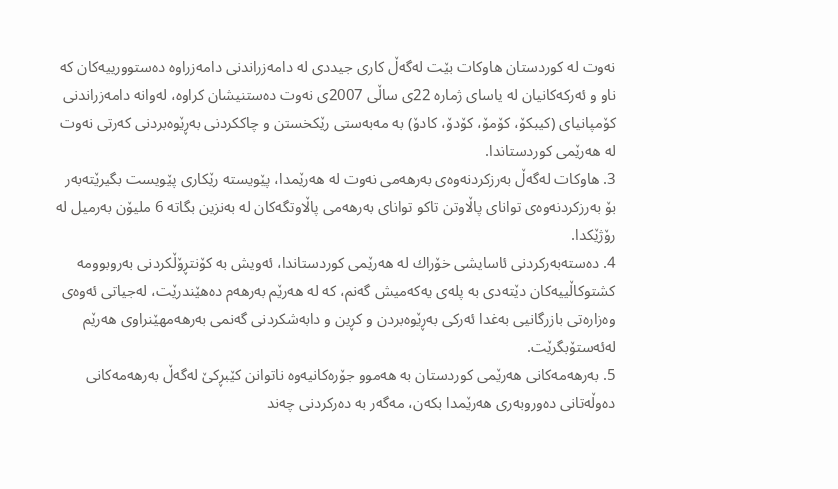نەوت لە كوردستان هاوكات بێت لەگەڵ كاری جیددی لە دامەزراندنی دامەزراوە دەستوورییەكان كە ناو و ئەركەكانیان لە یاسای ژمارە 22ی ساڵی 2007ی نەوت دەستنیشان كراوە، لەوانە دامەزراندنی كۆمپانیای (كیبكۆ، كۆمۆ، كۆدۆ، كادۆ) بە مەبەستی رێكخستن و چاككردنی بەڕێوەبردنی كەرتی نەوت لە هەرێمی كوردستاندا.
3. هاوكات لەگەڵ بەرزكردنەوەی بەرهەمی نەوت لە هەرێمدا، پێویستە رێكاری پێویست بگیرێتەبەر بۆ بەرزكردنەوەی توانای پاڵاوتن تاكو توانای بەرهەمی پاڵاوتگەكان لە بەنزین بگاتە 6 ملیۆن بەرمیل لە رۆژێكدا.
4. دەستەبەركردنی ئاسایشی خۆراك لە هەرێمی كوردستاندا، ئەویش بە كۆنتڕۆڵكردنی بەروبوومە كشتوكاڵییەكان دێتەدی بە پلەی یەكەمیش گەنم، كە لە هەرێم بەرهەم دەهێندرێت، لەجیاتی ئەوەی وەزارەتی بازرگانیی بەغدا ئەركی بەڕێوەبردن و كڕین و دابەشكردنی گەنمی بەرهەمهێنراوی هەرێم لەئەستۆبگرێت.
5. بەرهەمەكانی هەرێمی كوردستان بە هەموو جۆرەكانیەوە ناتوانن كێبڕكێ لەگەڵ بەرهەمەكانی دەوڵەتانی دەوروبەری هەرێمدا بكەن، مەگەر بە دەركردنی چەند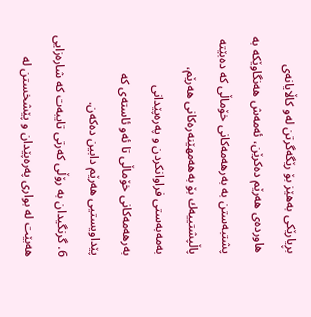بڕیارێكی بەهێز بۆ رێگەگرتن لەو كاڵایانەی هاوردەی هەرێم دەكرێن، ئەمەش هەنگاوێكە بە پشتبەستن بە بەرهەمەكانی خۆماڵی كە دەبێتە پاڵپشتییەك بۆ بەهەمهێنەرەكانی هەرێم، بەمەبەستی فراوانكردن و پەرەپێدانی بەرهەمەكانی خۆماڵی تا ئەو ئاستەی كە پێداویستیی هەرێم دابین دەكەن.
6. گرنگیدان بە رۆڵی كەرتی تایبەت كە شارەزایی هەبێت لە بواری پەرەپێدان و پێشخستن لە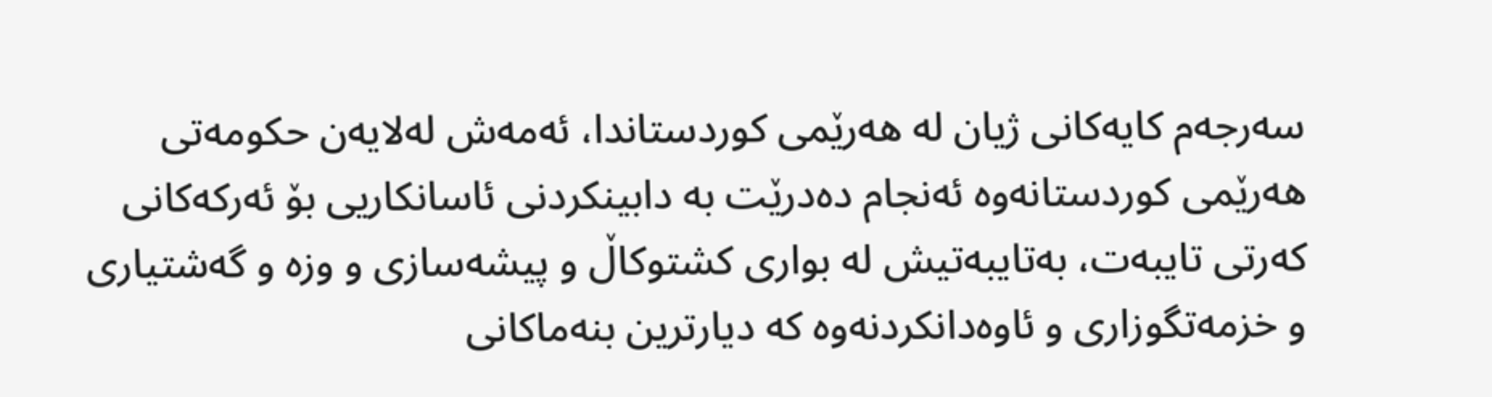سەرجەم كایەكانی ژیان لە هەرێمی كوردستاندا، ئەمەش لەلایەن حكومەتی هەرێمی كوردستانەوە ئەنجام دەدرێت بە دابینكردنی ئاسانكاریی بۆ ئەركەكانی كەرتی تایبەت، بەتایبەتیش لە بواری كشتوكاڵ و پیشەسازی و وزە و گەشتیاری و خزمەتگوزاری و ئاوەدانكردنەوە كە دیارترین بنەماكانی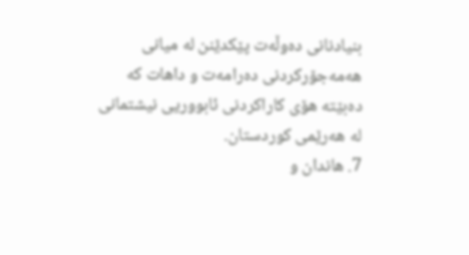بنیادنانی دەوڵەت پێكدێنن لە میانی هەمەجۆركردنی دەرامەت و داهات كە دەبێتە هۆی كاراكردنی ئابووریی نیشتمانی لە هەرێمی كوردستان.
7. هاندان و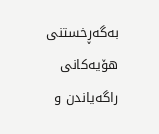بەگەڕخستنی هۆیەكانی راگەیاندن و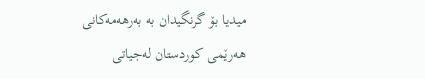میدیا بۆ گرنگیدان بە بەرهەمەكانی هەرێمی كوردستان لەجیاتی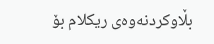بڵاوكردنەوەی ریكلام بۆ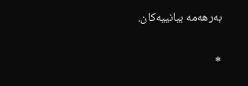بەرهەمە بیانییەكان.

*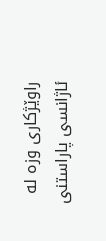راوێژكاری وزە لە ئاژانسی پاراستنی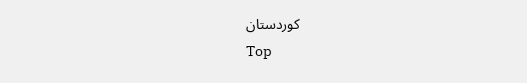كوردستان
Top